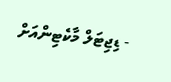- ޑިޖިޓަލް މާކެޓިންއަށް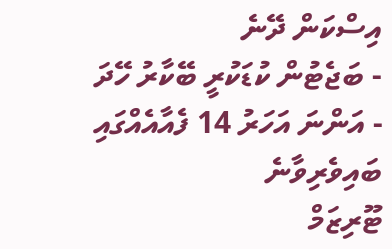އިސްކަން ދޭނެ
- ބަޖެޓުން ކުޑަކުރީ ބޭކާރު ހޭދަ
- އަންނަ އަހަރު 14 ފެއާއެއްގައި ބައިވެރިވާނެ
ޓޫރިޒަމް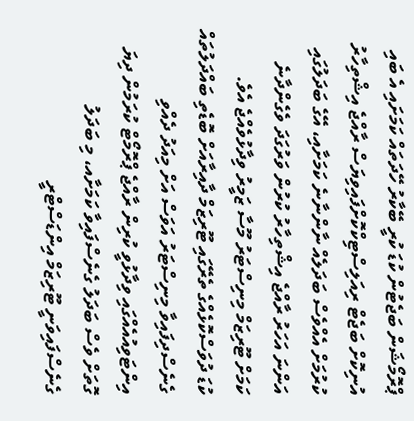ޕްރޮމޯޝަން ބަޖެޓުން ކުޑަ ކުރީ ބޭކާރު ހޭދަތައް ކަމަށައި އެ ބައި އުނިކޮށް ބަޖެޓް ރިއަލިސްޓިކްކޮށްފައިވިޔަސް ރާއްޖެ އިޝްތިހާރު ކުރުމަށް އެއްވެސް ބަދަލެއް ނާންނާނެ ކަމަށާއި، އޭގެ ބަދަލުގައި އަންނަ އަހަރު ރާއްޖެ އިޝްތިހާރު ކުރުން ވަރުގަދަ ވެގެންދާނެ ކަމަށް ޓޫރިޒަމް މިނިސްޓަރު މޫސާ ޒަމީރު ވިދާޅުވެއްޖެ އެވެ.
ކުޑަ ދުވަސްކޮޅެއްގެ ތެރޭގައި ޓޫރިޒަމް ދާއިރާއަށް ބޮޑެތި ބައްދަލުތައް ގެނެސްދިފައިވާ މިނިސްޓަރު އަވަސް އަށް މިއަދު ދެއްވި އިންޓަވިއުއެއްގައި ވިދާޅުވީ ކުރިން ރާއްޖެ ޕްރޮމޯޓް ކުރަމުން ދިޔަ ގޮތަށް ވެސް ބަދަލު ގެނެސްފައިވާ ކަމަށާއ، މި ބަދަލު ގެނެސްފައިވަނީ ޓޫރިޒަމް އިންޑަސްޓްރީ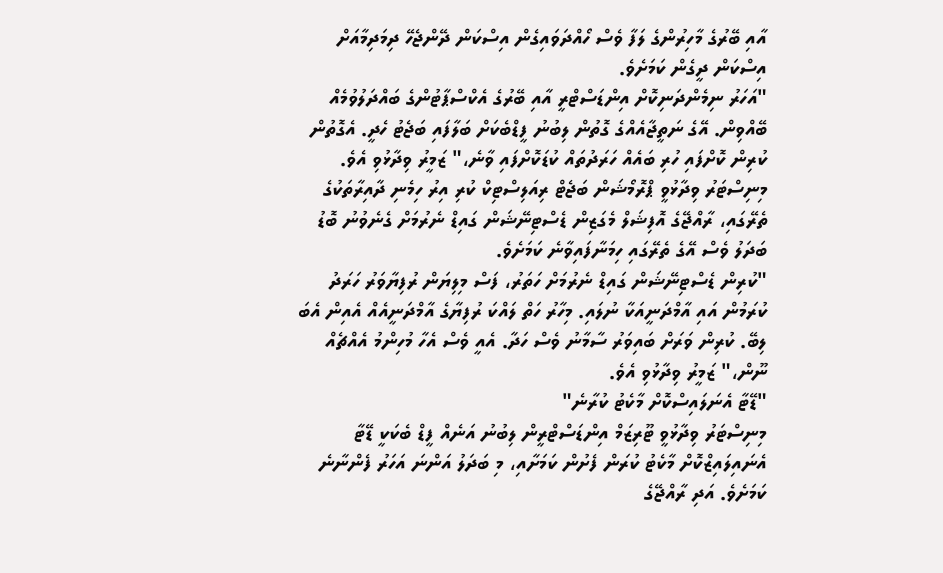އާއި ބޭރުގެ މާހިރުންގެ ލަފާ ވެސް ހޯއްދަވައިގެން އިސްކަން ދޭންޖެހޭ ދިމަދިމާއަށް އިސްކަން ދީގެން ކަމަށެވެ.
"އަހަރު ނިމެންދަނިކޮށް އިންޑަސްޓްރީ އާއި ބޭރުގެ އެކްސްޕާޓުންގެ ބައްދަލުވުމެއް ބޭއްވިން. އޭގެ ނަތީޖާއެއްގެ ގޮތުން ލިބުނު ފީޑްބެކަށް ބަލާފައި ބަޖެޓު ހެދީ. އެގޮތުން ކުރިން ކޮށްފައި ހުރި ބައެއް ހަރަދުތައް ކުޑަކޮށްފައި ވާނެ،" ޒަމީރު ވިދާޅުވި އެވެ.
މިނިސްޓަރު ވިދާޅުވީ ޕްރޮމޯޝަން ބަޖެޓް ރިއަލިސްޓިކް ކުރި އިރު ހިމެނި ދާއިރާތަކުގެ ތެރޭގައި، ރާއްޖޭގެ އޮފިޝަލް މެގަޒިން ޑެސްޓިނޭޝަން ގައިޑް ނެރުމަށް ގެނެވުނު ބޮޑު ބަދަލު ވެސް އޭގެ ތެރޭގައި ހިމަނާފައިވާނެ ކަމަށެވެ.
"ކުރިން ޑެސްޓިނޭޝަން ގައިޑް ނެރުމަށް ހަތަރު، ފަސް މިލިޔަން ރުފިޔާވަރު ހަރަދު ކުރަމުން އައި އާމްދަނީއަކާ ނުލައި. މިހާރު ހަތް ލައްކަ ރުފިޔާގެ އާމްދަނީއެއް އެއިން އެބަ ލިބޭ. ކުރިން ވަރަށް ބައިވަރު ސާމާނު ވެސް ހަދާ. އެއީ ވެސް އެހާ މުހިންމު އެއްޗެއް ނޫން،" ޒަމީރު ވިދާޅުވި އެވެ.
"ޑޭޓާ އެނަލައިސްކޮށް މާކެޓު ކުރާނެ"
މިނިސްޓަރު ވިދާޅުވީ ޓޫރިޒަމް އިންޑަސްޓްރީން ލިބުނު އަނެއް ފީޑް ބެކަކީ ޑޭޓާ އެނައިލައިޒްކޮށް މާކެޓު ކުރަން ފެށުން ކަމަށާއި، މި ބަދަލު އަންނަ އަހަރު ފެންނާނެ ކަމަށެވެ. އަދި ރާއްޖޭގެ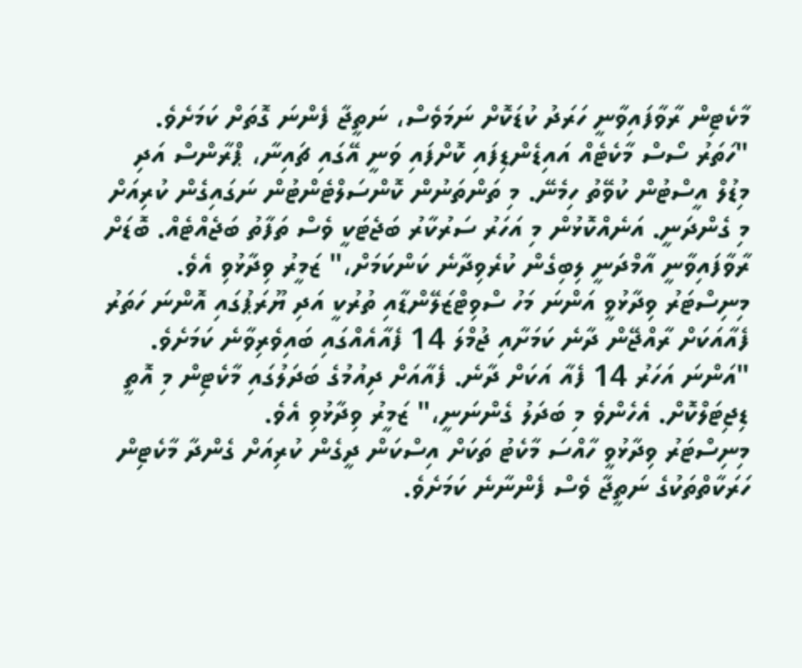މާކެޓިން ރާވާފައިވާނީ ހަރަދު ކުޑަކޮށް ނަމަވެސް، ނަތީޖާ ފެންނަ ގޮތަށް ކަމަށެވެ.
"ހަތަރު ސޯސް މާކެޓެއް އައިޑެންޑިފައި ކޮށްފައި ވަނީ އޭގައި ޗައިނާ، ޕްރާންސް އަދި މިޑުލް އީސްޓުން ކުވޭތު ހިމެނޭ. މި ތަންތަނުން ކޮންސަލްޓެންޓުން ނަގައިގެން ކުރިއަށް މި ގެންދަނީ. އަނެއްކޮޅުން މި އަހަރު ސަރުކާރު ބަޖެޓަކީ ވެސް ތަފާތު ބަޖެއްޓެއް. ބޮޑަށް ރާވާފައިވާނީ އާމްދަނީ ލިބިގެން ކުރެވިދާނެ ކަންކަމަށް،" ޒަމީރު ވިދާޅުވި އެވެ.
މިނިސްޓަރު ވިދާޅުވީ އަންނަ މަހު ސްވިޓްޒަލޭންޑާއި ތުރުކީ އަދި ޔޫރަޕުގައި އޮންނަ ހަތަރު ފެއާއަކަށް ރާއްޖޭން ދާނެ ކަމަށާއި ޖުމްލަ 14 ފެއާއެއްގައި ބައިވެރިވާނެ ކަމަށެވެ.
"އަންނަ އަހަރު 14 ފެއާ އަކަށް ދާނެ. ފެއާއަށް ދިއުމުގެ ބަދަލުގައި މާކެޓިން މި އޮތީ ޑިޖިޓަލްކޮށް. އެހެންވެ މި ބަދަލު ގެންނަނީ،" ޒަމީރު ވިދާޅުވި އެވެ.
މިނިސްޓަރު ވިދާޅުވީ ހާއްސަ މާކެޓު ތަކަށް އިސްކަން ދީގެން ކުރިއަށް ގެންދާ މާކެޓިން ހަރަކާތްތަކުގެ ނަތީޖާ ވެސް ފެންނާނެ ކަމަށެވެ.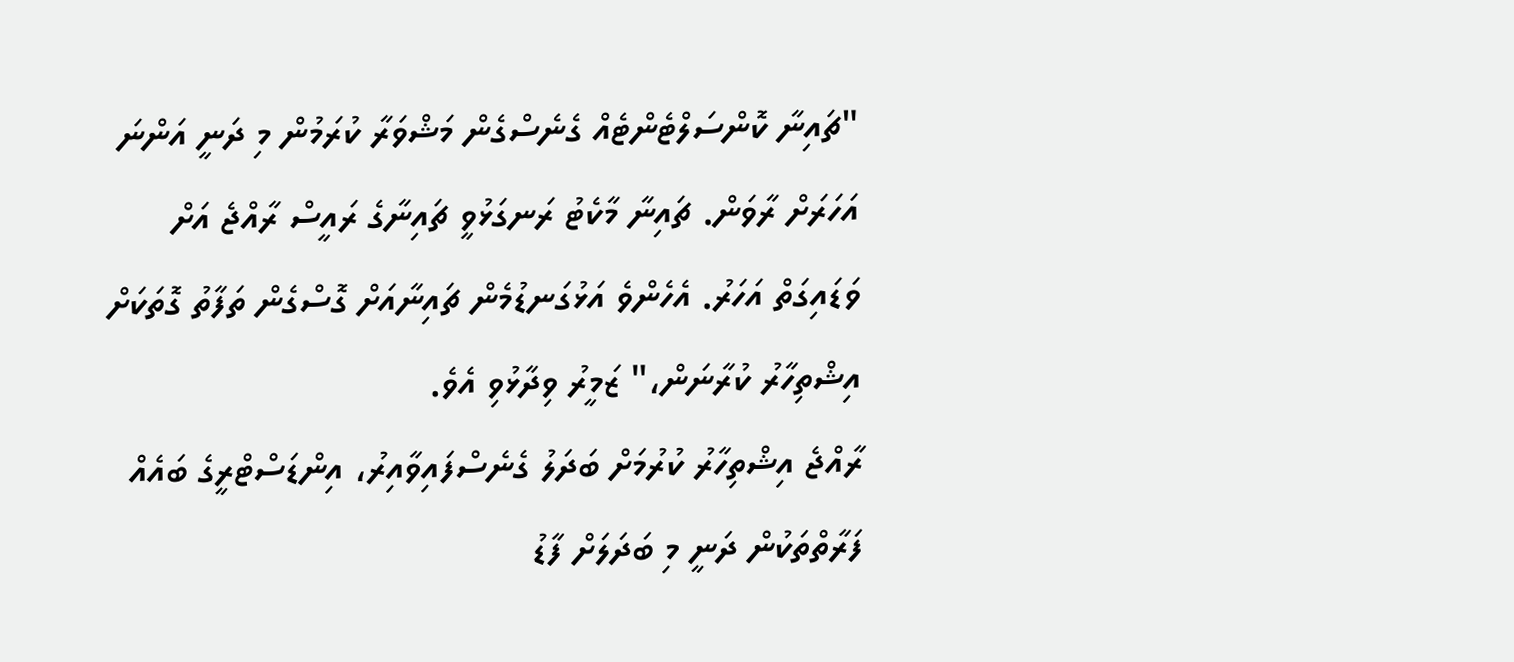"ޗައިނާ ކޮންސަލްޓެންޓެއް ގެނެސްގެން މަޝްވަރާ ކުރަމުން މި ދަނީ އަންނަ އަހަރަށް ރާވަން. ޗައިނާ މާކެޓު ރަނގަޅުވީ ޗައިނާގެ ރައީސް ރާއްޖެ އަށް ވަޑައިގަތް އަހަރު. އެހެންވެ އަޅުގަނޑުމެން ޗައިނާއަށް ގޮސްގެން ތަފާތު ގޮތަކަށް އިޝްތިހާރު ކުރާނަން،" ޒަމީރު ވިދާޅުވި އެވެ.
ރާއްޖެ އިޝްތިހާރު ކުރުމަށް ބަދަލު ގެނެސްފައިވާއިރު، އިންޑަސްޓްރީގެ ބައެއް ފަރާތްތަކުން ދަނީ މި ބަދަލަށް ފާޑު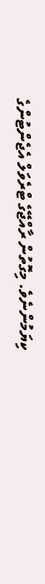ކިޔަމުންނެވެ. މިގޮތުން ރާއްޖޭގެ ޓްރެވަލް އެޖެންޓުންގެ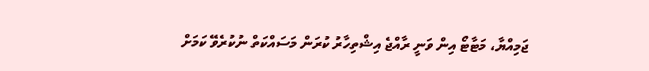ޖަމިއްޔާ، މަޓާޓޯ އިން ވަނީ ރާއްޖެ އިޝްތިހާރު ކުރަން މަސައްކަތް ނުކުރެވޭ ކަމަށް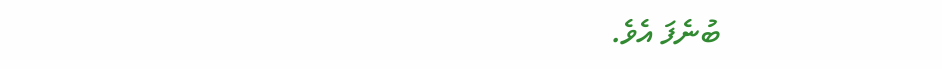ބުނެފަ އެވެ.